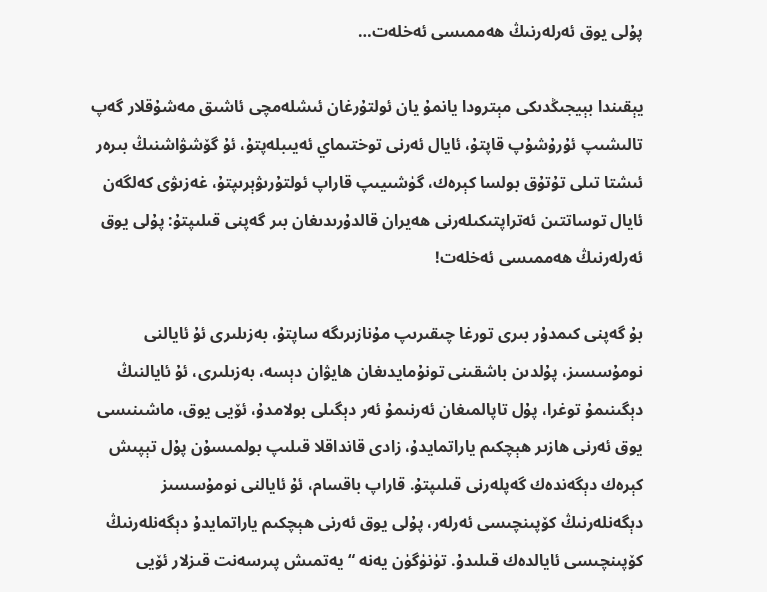پۇلى يوق ئەرلەرنىڭ ھەممىسى ئەخلەت…

يېقىندا بېيجىڭدىكى مېترودا يانمۇ يان ئولتۇرغان ئىشلەمچى ئاشىق مەشۇقلار گەپ تالىشىپ ئۇرۇشۇپ قاپتۇ، ئايال ئەرنى توختىماي ئەيىبلەپتۇ، ئۇ گۆشۋاشنىڭ بىرەر ئىشتا تىلى تۇتۇق بولسا كېرەك، گۈشىيىپ قاراپ ئولتۇرىۋېرىپتۇ، غەزىۋى كەلگەن ئايال توساتتىن ئەتراپتىكىلەرنى ھەيران قالدۇرىدىغان بىر گەپنى قىلىپتۇ: پۇلى يوق ئەرلەرنىڭ ھەممىسى ئەخلەت!

بۇ گەپنى كىمدۇر بىرى تورغا چىقىرىپ مۇنازىرىگە ساپتۇ، بەزىلىرى ئۇ ئايالنى نومۇسسىز، پۇلدىن باشقىنى تونۇمايدىغان ھايۋان دېسە، بەزىلىرى، ئۇ ئايالنىڭ دېگىنىمۇ توغرا، پۇل تاپالمىغان ئەرنىمۇ ئەر دېگىلى بولامدۇ، ئۆيى يوق، ماشىنىسى يوق ئەرنى ھازىر ھېچكىم ياراتمايدۇ، زادى قانداقلا قىلىپ بولمىسۇن پۇل تېپىش كېرەك دېگەندەك گەپلەرنى قىلىپتۇ. قاراپ باقسام، ئۇ ئايالنى نومۇسسىز دېگەنلەرنىڭ كۆپىنچىسى ئەرلەر، پۇلى يوق ئەرنى ھېچكىم ياراتمايدۇ دېگەنلەرنىڭ كۆپىنچىسى ئايالدەك قىلىدۇ. تۈنۈگۈن يەنە “ يەتمىش پىرسەنت قىزلار ئۆيى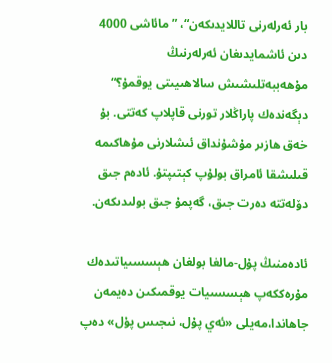بار ئەرلەرنى تاللايدىكەن“، ”مائاشى 4000 دىن ئاشمايدىغان ئەرلەرنىڭ مۇھەببەتلىشىش سالاھىيىتى يوقمۇ؟“ دېگەندەك پاراڭلار تورنى قاپلاپ كەتتى. بۇ خەق ھازىر مۇشۇنداق ئىشلارنى مۇھاكىمە قىلىشقا ئامراق بولۇپ كېتىپتۇ. ئادەم جىق دۆلەتتە دەرت جىق، گەپمۇ جىق بولىدىكەن.

ئادەمنىڭ پۇل-مالغا بولغان ھېسسىياتىدەك مۇرەككەپ ھېسسىيات يوقمىكىن دەيمەن جاھاندا،مەيلى «ئەي پۇل، نىجىس پۇل» دەپ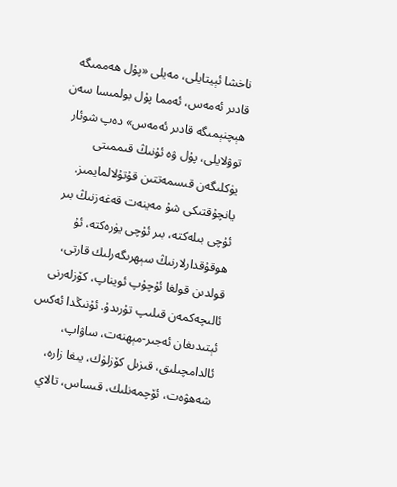ناخشا ئېيتايلى، مەيلى «پۇل ھەممىگە قادىر ئەمەس، ئەمما پۇل بولمىسا سەن ھېچنېمىگە قادىر ئەمەس» دەپ شوئار توۋلايلى، پۇل ۋە ئۇنىڭ قىممىتى يۈكلىگەن قىسمەتتىن قۇتۇلالمايمىز. يانچۇقتىكى شۇ مەينەت قەغەزنىڭ بىر ئۇچى بىلەكتە، بىر ئۇچى يۈرەكتە، ئۇ ھوقۇقدارلارنىڭ سېھرىگەرلىك قارتى، قولدىن قولغا ئۇچۇپ ئويناپ، كۆزلەرنى ئالىچەكمەن قىلىپ تۇرىدۇ. ئۇنىڭدا ئەكس ئېتىدىغان ئەجىر-مېھنەت، ساۋاپ، ئالدامچىلىق، قىزىل كۆزلۈك، يىغا زارە، شەھۋەت، ئۆچمەنلىك، قىساس، تالاي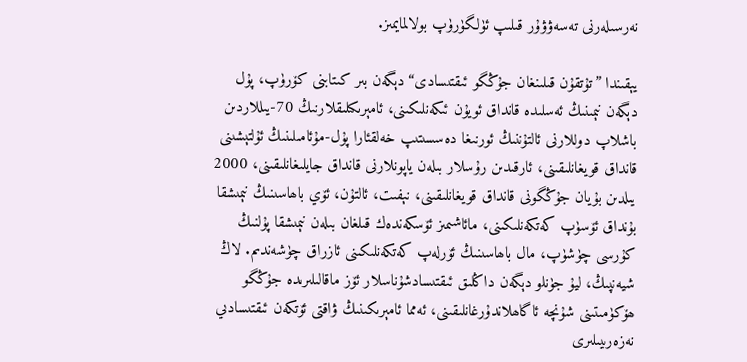نەرسىلەرنى تەسەۋۋۇر قىلىپ ئۈلگۈرۈپ بولالمايمىز.

يېقىندا ”تۇتقۇن قىلىنغان جۇڭگو ئىقتىسادى“ دېگەن بىر كىتابنى كۆرۈپ، پۇل دېگەن نېمىنىڭ ئەسلىدە قانداق ئويۇن ئىكەنلىكىنى، ئامېرىكىلىقلارنىڭ 70-يىللاردىن باشلاپ دوللارنى ئالتۇننىڭ ئورنىغا دەسسىتىپ خەلقئارا پۇل-مۇئامىلىنىڭ ئۇلتېشىنى قانداق قويغانلىقىنى، ئارقىدىن رۇسلار بىلەن ياپونلارنى قانداق جايلىغانلىقىنى، 2000 يىلدىن بۇيان جۇڭگونى قانداق قويغانلىقىنى، نېفىت، ئالتۇن، ئۆي باھاسىنىڭ نېمىشقا بۇنداق ئۆسۈپ كەتكەنلىكىنى، مائاشىمىز ئۆسكەندەك قىلغان بىلەن نېمىشقا پۇلنىڭ كۇرسى چۈشۈپ، مال باھاسىنىڭ ئۆرلەپ كەتكەنلىكىنى ئازراق چۈشەندىم. لاڭ شيەنپىڭ، ليۇ جۈنلو دېگەن داڭلىق ئىقتىسادشۇناسلار ئۆز ماقالىلىرىدە جۇڭگو ھۆكۈمىتىنى شۇنچە ئاگاھلاندۇرغانلىقىنى، ئەمما ئامېرىكىنىڭ ۋاقتى ئۆتكەن ئىقتىسادىي نەزەرىيىلىرى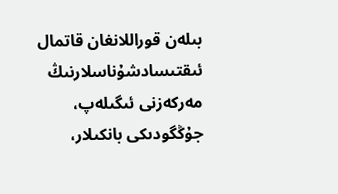بىلەن قوراللانغان قاتمال ئىقتىسادشۇناسلارنىڭ مەركەزنى ئىگىلەپ، جۇڭگودىكى بانكىلار،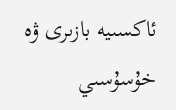ئاكسىيە بازىرى ۋە خۇسۇسىي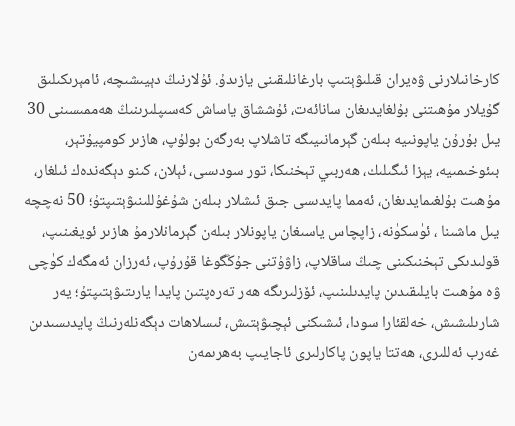كارخانىلارنى ۋەيران قىلىۋېتىپ بارغانلىقىنى يازىدۇ. ئۇلارنىڭ دېيىشىچە، ئامېرىكىلىق گۇيلار مۇھىتنى بۇلغايدىغان سانائەت، ئۇششاق ياساش كەسىپلىرىنىڭ ھەممىسىنى 30 يىل بۇرۇن ياپونىيە بىلەن گېرمانىيىگە تاشلاپ بەرگەن بولۇپ، ھازىر كومپيۇتېر، بىئوخىمىيە، يېزا ئىگىلىك، ھەربىي تېخنىكا، تور سودىسى، ئېلان، كىنو دېگەندەك ئىلغار، مۇھىت بۇلغىمايدىغان، ئەمما پايدىسى جىق ئىشلار بىلەن شۇغۇللىنىۋېتىپتۇ؛ 50 نەچچە يىل ماشىنا ، ئۈسكۈنە، زاپچاس ياسىغان ياپونلار بىلەن گېرمانلارمۇ ھازىر ئويغىنىپ، قولىدىكى تېخنىكىنى چىڭ ساقلاپ، زاۋۇتنى جۇڭگوغا قۇرۇپ، ئەرزان ئەمگەك كۈچى ۋە مۇھىت بايلىقىدىن پايدىلىنىپ، ئۆزلىرىگە ھەر تەرەپتىن پايدا يارىتىۋېتىپتۇ؛ يەر شارىلىشىش، خەلقئارا سودا، ئىشىكنى ئېچىۋېتىش، ئىسلاھات دېگەنلەرنىڭ پايدىسىدىن غەرب ئەللىرى، ھەتتا ياپون پاكارلىرى ئاجايىپ بەھرىمەن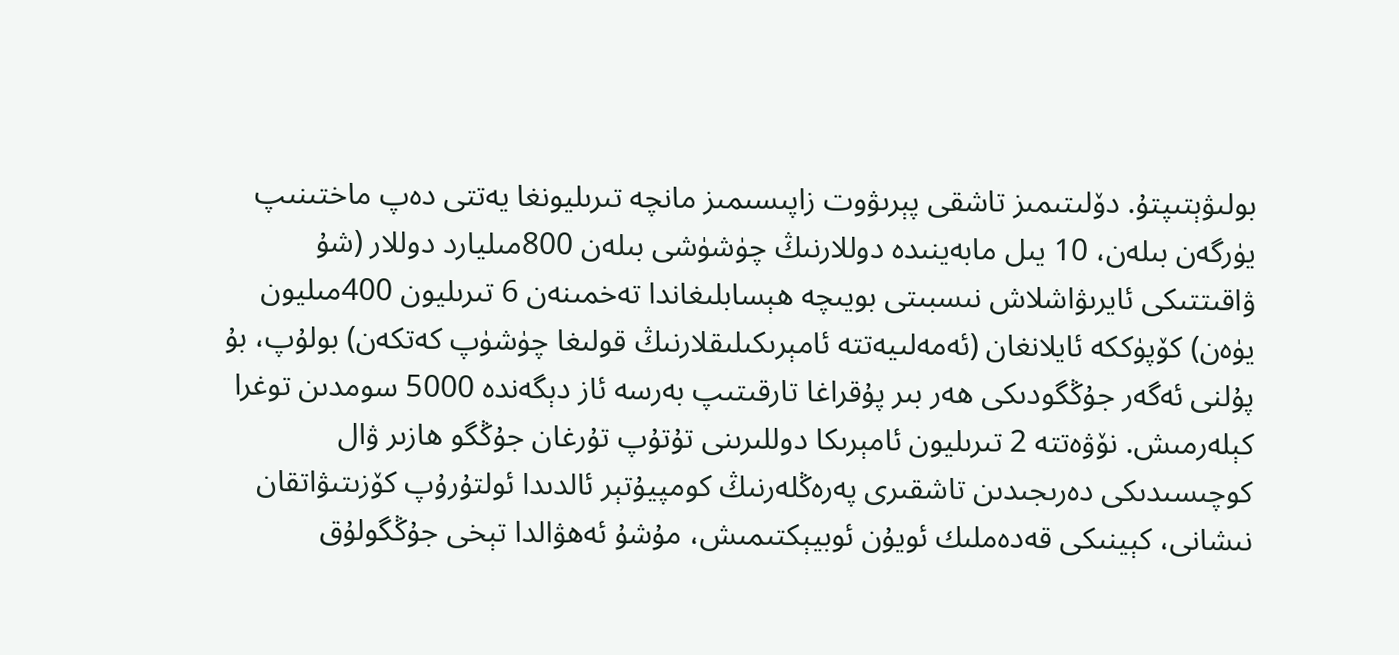بولىۋېتىپتۇ. دۆلىتىمىز تاشقى پېرىۋوت زاپىسىمىز مانچە تىرىليونغا يەتتى دەپ ماختىنىپ يۈرگەن بىلەن، 10 يىل مابەينىدە دوللارنىڭ چۈشۈشى بىلەن 800مىليارد دوللار (شۇ ۋاقىتتىكى ئايرىۋاشلاش نىسبىتى بويىچە ھېسابلىغاندا تەخمىنەن 6 تىرىليون 400مىليون يۈەن) كۆپۈككە ئايلانغان (ئەمەلىيەتتە ئامېرىكىلىقلارنىڭ قولىغا چۈشۈپ كەتكەن) بولۇپ، بۇ پۇلنى ئەگەر جۇڭگودىكى ھەر بىر پۇقراغا تارقىتىپ بەرسە ئاز دېگەندە 5000 سومدىن توغرا كېلەرمىش. نۆۋەتتە 2 تىرىليون ئامېرىكا دوللىرىنى تۇتۇپ تۇرغان جۇڭگو ھازىر ۋال كوچىسىدىكى دەرىجىدىن تاشقىرى پەرەڭلەرنىڭ كومپيۇتېر ئالدىدا ئولتۇرۇپ كۆزىتىۋاتقان نىشانى، كېينىكى قەدەملىك ئويۇن ئوبيېكتىمىش، مۇشۇ ئەھۋالدا تېخى جۇڭگولۇق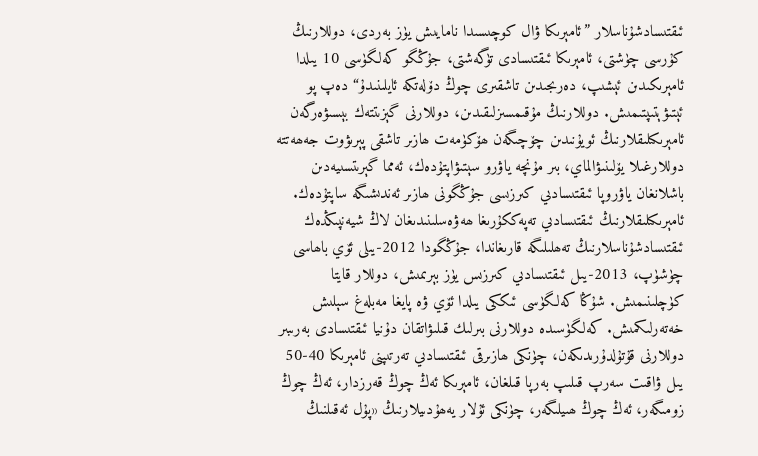ئىقتىسادشۇناسلار ”ئامېرىكا ۋال كوچىسىدا نامايىش يۈز بەردى، دوللارنىڭ كۇرسى چۈشتى، ئامېرىكا ئىقتىسادى تۈگەشتى، جۇڭگو كەلگۈسى 10 يىلدا ئامېرىكىدىن ئېشىپ، دەرىجىدىن تاشقىرى چوڭ دۆلەتكە ئايلىنىدۇ“ دەپ پو ئېتىۋېتىپتىمىش. دوللارنىڭ مۇقىمسىزلىقىدىن، دوللارنى گېزىتتەك بېسىۋەرگەن ئامېرىكىلىقلارنىڭ ئويۇنىدىن چۆچىگەن ھۆكۈمەت ھازىر تاشقى پېرىۋوت جەھەتتە دوللارغىلا يۆلىنىۋالماي، بىر مۇنچە ياۋرو سېتىۋاپتۇدەك، ئەمما گېرىتسىيەدىن باشلانغان ياۋروپا ئىقتىسادىي كىرزىسى جۇڭگونى ھازىر ئەندىشىگە ساپتۇدەك. ئامېرىكىلىقلارنىڭ ئىقتىسادىي تەپەككۇرىغا ھەۋەسلىنىدىغان لاڭ شيەنپىڭدەك ئىقتىسادشۇناسلارنىڭ تەھلىلىگە قارىغاندا، جۇڭگودا 2012-يىلى ئۆي باھاسى چۈشۈپ، 2013-يىل ئىقتىسادىي كىرزىس يۈز بېرىمىش، دوللار قايتا كۈچلىنىمىش. شۇڭا كەلگۈسى ئىككى يىلدا ئۆي ۋە پايغا مەبلەغ سېلىش خەتەرلىكمىش. كەلگۈسىدە دوللارنى بىرلىك قىلىۋاتقان دۇنيا ئىقتىسادى بەرىبىر دوللارنى قۇتۇلدۇرىدىكەن، چۈنكى ھازىرقى ئىقتىسادىي تەرتىپنى ئامېرىكا 40-50 يىل ۋاقىت سەرپ قىلىپ بەرپا قىلغان، ئامېرىكا ئەڭ چوڭ قەرزدار، ئەڭ چوڭ زومىگەر، ئەڭ چوڭ ھىيلىگەر، چۈنكى ئۇلار يەھۇدىيلارنىڭ «پۇل ئەقىلنىڭ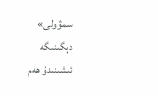سمۋولى» دېگىنىگە ئىشىنىدۇ ھەم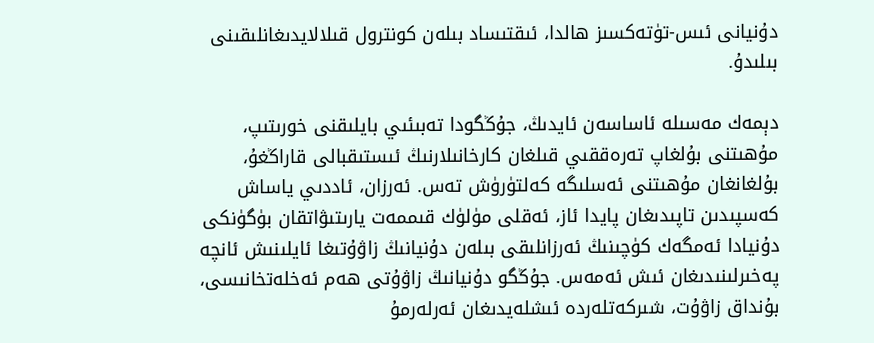دۇنيانى ئىس-تۈتەكسىز ھالدا، ئىقتىساد بىلەن كونترول قىلالايدىغانلىقىنى بىلىدۇ.

دېمەك مەسىلە ئاساسەن ئايدىڭ، جۇڭگودا تەبىئىي بايلىقنى خورىتىپ، مۇھىتنى بۇلغاپ تەرەققىي قىلغان كارخانىلارنىڭ ئىستىقبالى قاراڭغۇ، بۇلغانغان مۇھىتنى ئەسلىگە كەلتۈرۈش تەس. ئەرزان، ئاددىي ياساش كەسپىدىن تاپىدىغان پايدا ئاز، ئەقلى مۈلۈك قىممەت يارىتىۋاتقان بۈگۈنكى دۇنيادا ئەمگەك كۈچىنىڭ ئەرزانلىقى بىلەن دۇنيانىڭ زاۋۇتىغا ئايلىنىش ئانچە پەخىرلىنىدىغان ئىش ئەمەس. جۇڭگو دۇنيانىڭ زاۋۇتى ھەم ئەخلەتخانىسى، بۇنداق زاۋۇت، شىركەتلەردە ئىشلەيدىغان ئەرلەرمۇ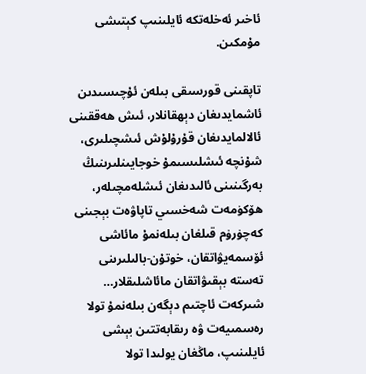ئاخىر ئەخلەتكە ئايلىنىپ كېتىشى مۇمكىن.

تاپقىنى قورسىقى بىلەن ئۇچىسىدىن ئاشمايدىغان دېھقانلار، ئىش ھەققىنى ئالالمايدىغان قۇرۇلۇش ئىشچىلىرى، شۇنچە ئىشلىسىمۇ خوجايىنلىرىنىڭ بەرگىنىنى ئالىدىغان ئىشلەمچىلەر، ھۆكۈمەت شەخسىي تاپاۋەت بېجىنى كەچۈرۈم قىلغان بىلەنمۇ مائاشى ئۆسمەيۋاتقان، خوتۇن-بالىلىرىنى تەستە بېقىۋاتقان مائاشلىقلار… شىركەت ئاچتىم دېگەن بىلەنمۇ تولا رەسمىيەت ۋە رىقابەتتىن بېشى ئايلىنىپ، ماڭغان يولىدا تولا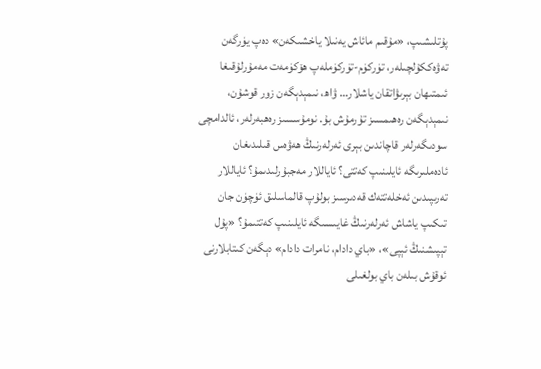پۇتلىشىپ، «مۇقىم مائاش يەنىلا ياخشىكەن» دەپ يۈرگەن تەۋەككۇلچىلەر، تۈركۈم-تۈركۈملەپ ھۆكۈمەت مەمۇرلۇقىغا ئىمتىھان بېرىۋاتقان ياشلار… ۋاھ، نىمېدېگەن زور قوشۇن، نىمېدېگەن رەھىمسىز تۇرمۇش بۇ. نومۇسسىز رەھبەرلەر، ئالدامچى سودىگەرلەر قاچاندىن بېرى ئەرلەرنىڭ ھەۋەس قىلىدىغان ئادەملىرىگە ئايلىنىپ كەتتى؟ ئاياللار مەجبۇرلىدىمۇ؟ ئاياللار تەرىپىدىن ئەخلەتتەك قەدىرسىز بولۇپ قالماسلىق ئۈچۈن جان تىكىپ ياشاش ئەرلەرنىڭ غايىسىگە ئايلىنىپ كەتتىمۇ؟ «پۇل تېپىشنىڭ ئېپى»، «باي دادام، نامرات دادام» دېگەن كىتابلارنى ئوقۇش بىلەن باي بولغىلى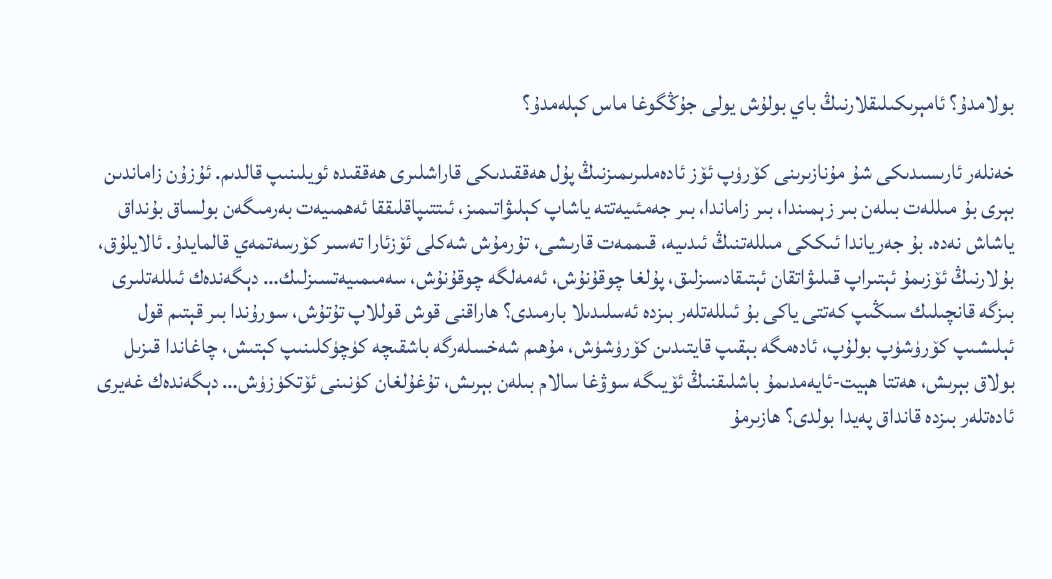بولامدۇ؟ ئامېرىكىلىقلارنىڭ باي بولۇش يولى جۇڭگوغا ماس كېلەمدۇ؟

خەنلەر ئارىسىدىكى شۇ مۇنازىرىنى كۆرۈپ ئۆز ئادەملىرىمىزنىڭ پۇل ھەققىدىكى قاراشلىرى ھەققىدە ئويلىنىپ قالدىم. ئۇزۇن زاماندىن بېرى بۇ مىللەت بىلەن بىر زېمىندا، بىر زاماندا، بىر جەمئىيەتتە ياشاپ كېلىۋاتىمىز، ئىتتىپاقلىققا ئەھمىيەت بەرمىگەن بولساق بۇنداق ياشاش نەدە. بۇ جەرياندا ئىككى مىللەتنىڭ ئىدىيە، قىممەت قارىشى، تۇرمۇش شەكلى ئۆزئارا تەسىر كۆرسەتمەي قالمايدۇ. ئالايلۇق، بۇلارنىڭ ئۆزىمۇ ئېتىراپ قىلىۋاتقان ئېتىقادسىزلىق، پۇلغا چوقۇنۇش، ئەمەلگە چوقۇنۇش، سەمىمىيەتسىزلىك… دېگەندەك ئىللەتلىرى بىزگە قانچىلىك سىڭىپ كەتتى ياكى بۇ ئىللەتلەر بىزدە ئەسلىدىلا بارمىدى؟ ھاراقنى قوش قوللاپ تۇتۇش، سورۇندا بىر قېتىم قول ئېلىشىپ كۆرۈشۈپ بولۇپ، ئادەمگە بېقىپ قايتىدىن كۆرۈشۈش، مۇھىم شەخسلەرگە باشقىچە كۈچۈكلىنىپ كېتىش، چاغاندا قىزىل بولاق بېرىش، ھەتتا ھېيت-ئايەمدىمۇ باشلىقنىڭ ئۆيىگە سوۋغا سالام بىلەن بېرىش، تۇغۇلغان كۈنىنى ئۆتكۈزۈش… دېگەندەك غەيرى ئادەتلەر بىزدە قانداق پەيدا بولدى؟ ھازىرمۇ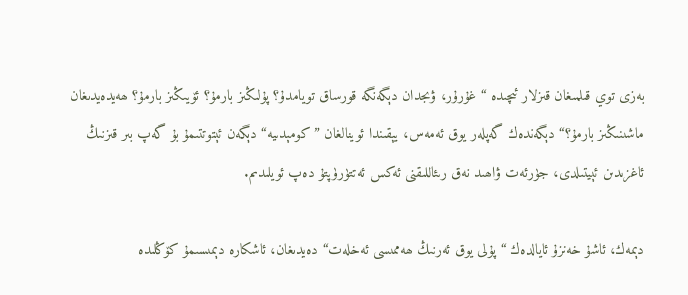بەزى توي قىلمىغان قىزلار ئىچىدە “ غۇرۇر، ۋىجدان دېگەنگە قورساق تويامدۇ؟ پۇلىڭىز بارمۇ؟ ئۆيىڭىز بارمۇ؟ ھەيدەيدىغان ماشىنىڭىز بارمۇ؟“ دېگەندەك گەپلەر يوق ئەمەس، يېقىندا ئوينالغان ”كومېدىيە“ دېگەن ئېتوتتىمۇ بۇ گەپ بىر قىزنىڭ ئاغزىدىن ئېيتىلدى، جۈرئەت ۋاھىد نەق رىئاللىقنى ئەكس ئەتتۈرۈپتۇ دەپ ئويلىدىم.

دېمەك، ئاشۇ خەنزۇ ئايالدەك “ پۇلى يوق ئەرنىڭ ھەممىسى ئەخلەت“ دەيدىغان، ئاشكارە دېمىسىمۇ كۆڭلىدە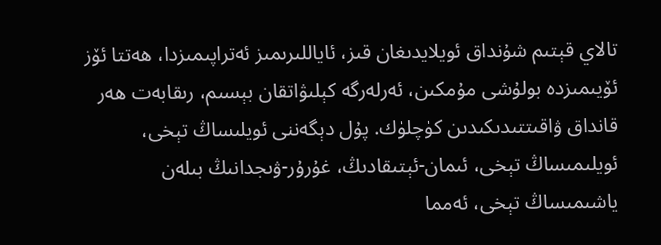تالاي قېتىم شۇنداق ئويلايدىغان قىز، ئاياللىرىمىز ئەتراپىمىزدا، ھەتتا ئۆز ئۆيىمىزدە بولۇشى مۇمكىن، ئەرلەرگە كېلىۋاتقان بېسىم، رىقابەت ھەر قانداق ۋاقىتتىدىكىدىن كۈچلۈك. پۇل دېگەننى ئويلىساڭ تېخى، ئويلىمىساڭ تېخى، ئىمان-ئېتىقادىڭ، غۇرۇر-ۋىجدانىڭ بىلەن ياشىمىساڭ تېخى، ئەمما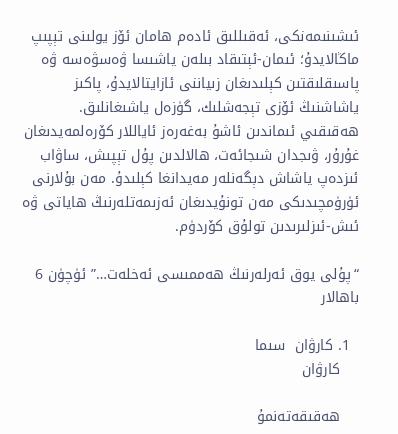ئىشىنىمەنكى، ئەقىللىق ئادەم ھامان ئۆز يولىنى تېپىپ ماڭالايدۇ؛ ئىمان-ئېتىقاد بىلەن ياشىسا ۋەسۋەسە ۋە پاسىقلىقتىن كېلىدىغان زىياننى ئازايتالايدۇ، پاكىز ياشاشنىڭ ئۆزى تېجەشلىك، گۈزەل ياشىغانلىق. ھەقىقىي ئىماندىن ئاشۇ بەغەرەز ئاياللار كۆرەلمەيدىغان غۇرۇر، ۋىجدان شىجائەت، ھالالدىن پۇل تېپىش، ساۋاب ئىزدەپ ياشاش دېگەنلەر مەيدانغا كېلىدۇ. مەن بۇلارنى ئۈرۈمچىدىكى مەن تونۇيدىغان ئەزىمەتلەرنىڭ ھاياتى ۋە ئىش-ئىزلىرىدىن تولۇق كۆردۈم.

“پۇلى يوق ئەرلەرنىڭ ھەممىسى ئەخلەت…” ئۈچۈن 6 باھالار

  1. كارۋان  سىما
    كارۋان

    ھەقىقەتەنمۇ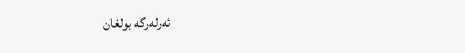ئەرلەرگە بولغان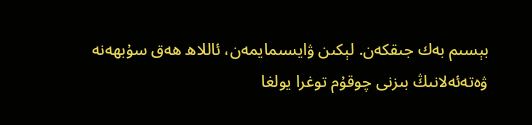بېسىم بەك جىقكەن. لېكىن ۋايسىمايمەن، ئاللاھ ھەق سۇبھەنە ۋەتەئەلانىڭ بىزنى چوقۇم توغرا يولغا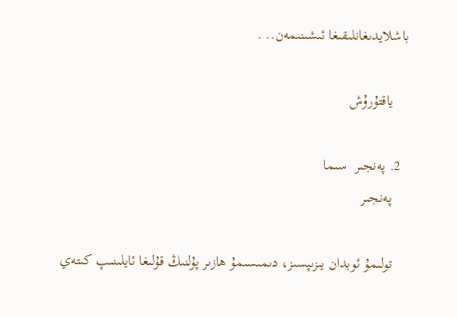باشلايدىغانلىقىغا ئىشىنىمەن.. .

    ياقتۇرۇش

  2. پەنجىر  سىما
    پەنجىر

    تولىمۇ ئوبدان يىزىپسىز، دىمىسىمۇ ھازىر پۇلنىڭ قۇلىغا ئايلىنىپ كىتەي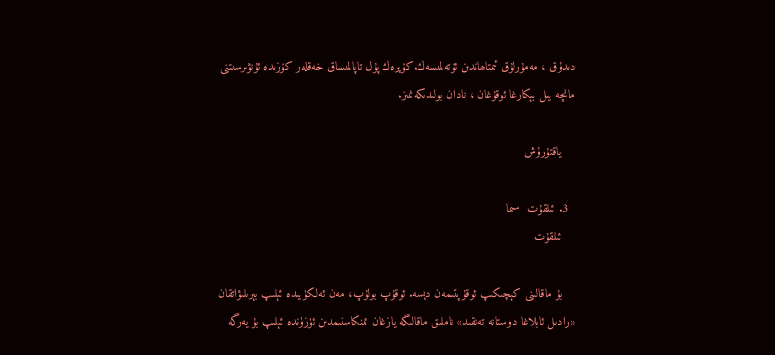دىدۇق ، مەمۇرلۇق ئىمتاھاندىن ئۆتەلمىسەك.كۆپرەك پۇل تاپالمىساق خەقلەر كۆزىدە ئۇنۋىرسىتنى مانچە يىل بېكارغا ئوقۇغان ، نادان بولىدىكەنمىز.

    ياقتۇرۇش

  3. ئىلقۇت  سىما
    ئىلقۇت

    بۇ ماقالىنى كېچىكىپ ئوقۇپتىمەن دېسە. ئوقۇپ بولۇپ، مەن ئەلكۈيىدە ئېلىپ بېرىلىۋاتقان «رادىل ئابلاغا دوستانە تەنقىد» ناملىق ماقالىگە يازغان ئىنكاسنىمدىن ئۈزۈندە ئېلىپ بۇ يەرگە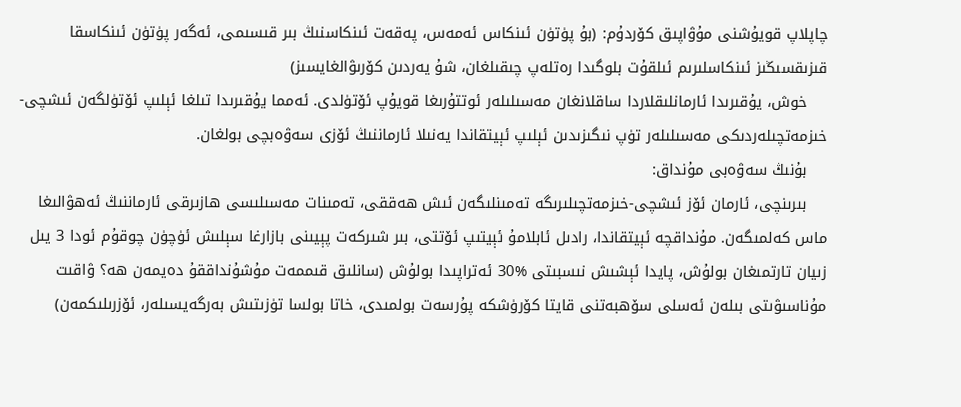چاپلاپ قويۇشنى مۇۋاپىق كۆردۇم: (بۇ پۈتۈن ئىنكاس ئەمەس، پەقەت ئىنكاسنىڭ بىر قىسىمى، ئەگەر پۈتۈن ئىنكاسقا قىزىقسىڭىز ئىنكاسلىرىم ئىلقۇت بلوگىدا رەتلەپ چىقىلغان، شۇ يەردىن كۆرىۋالغايسىز)
    خوش، يۇقىرىدا ئارمانلىقلاردا ساقلانغان مەسىلىلەر ئوتتۇرىغا قويۇپ ئۆتۈلدى. ئەمما يۇقىرىدا تىلغا ئېلىپ ئۆتۈلگەن ئىشچى-خىزمەتچىلەردىكى مەسىلىلەر تۈپ نىگىزىدىن ئېلىپ ئېيتقاندا يەنىلا ئارماننىڭ ئۆزى سەۋەبچى بولغان.
    بۇنىڭ سەۋەبى مۇنداق:
    بىرىنچى، ئارمان ئۆز ئىشچى-خىزمەتچىلىرىگە تەمىنلىگەن ئىش ھەققى، تەمىنات مەسىلىسى ھازىرقى ئارماننىڭ ئەھۋالىغا ماس كەلمىگەن. مۇنداقچە ئېيتقاندا، رادىل ئابلامۇ ئېيتىپ ئۆتتى، بىر شىركەت پېيىنى بازارغا سېلىش ئۈچۈن چوقۇم ئودا 3 يىل زىيان تارتمىغان بولۇش، پايدا ئېشىش نىسبىتى %30 ئەتراپىدا بولۇش (سانلىق قىممەت مۇشۇنداققۇ دەيمەن ھە؟ ۋاقىت مۇناسىۋىتى بىلەن ئەسلى سۆھبەتنى قايتا كۆرۈشكە پۇرسەت بولمىدى، خاتا بولسا تۈزىتىش بەرگەيسىلەر، ئۆزرىلىكمەن)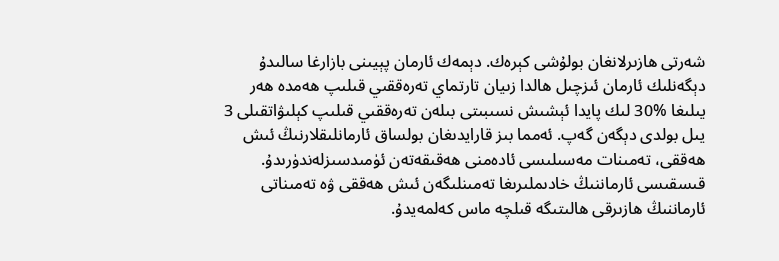شەرتى ھازىرلانغان بولۇشى كېرەك. دېمەك ئارمان پېيىنى بازارغا سالىدۇ دېگەنلىك ئارمان ئىزچىل ھالدا زىيان تارتماي تەرەققىي قىلىپ ھەمدە ھەر يىلىغا %30 لىك پايدا ئېشىش نسىبىتى بىلەن تەرەققىي قىلىپ كېلىۋاتقىلى 3 يىل بولدى دېگەن گەپ. ئەمما بىز قارايدىغان بولساق ئارمانلىقلارنىڭ ئىش ھەققى، تەمىنات مەسىلىسى ئادەمنى ھەقىقەتەن ئۈمىدسىزلەندۈرىدۇ. قىسقىسى ئارماننىڭ خادىملىرىغا تەمىنلىگەن ئىش ھەققى ۋە تەمىناتى ئارماننىڭ ھازىرقى ھالىتىگە قىلچە ماس كەلمەيدۇ.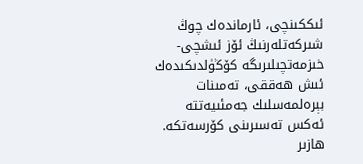ئىككىنچى، ئارماندەك چوڭ شىركەتلەرنىڭ ئۆز ئىشچى-خىزمەتچىلىرىگە كۆڭۈلدىكىدەك ئىش ھەققى، تەمىنات بېرەلمەسلىك جەمئىيەتتە ئەكس تەسىرىنى كۆرسەتكە. ھازىر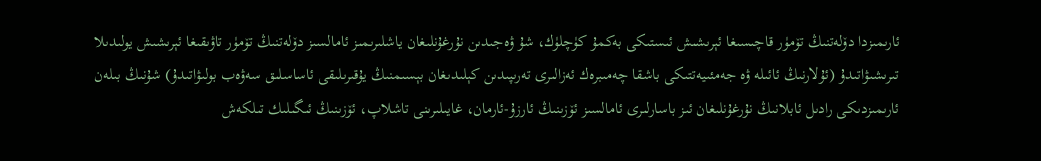ئارىمىزدا دۆلەتنىڭ تۆمۈر قاچىسىغا ئېرىشىش ئىستىكى بەكمۇ كۈچلۈك، شۇ ۋەجىدىن نۇرغۇنلىغان ياشلىرىمىز ئامالسىز دۆلەتنىڭ تۆمۈر تاۋىقىغا ئېرىشىش يولىدىلا تىرىشىۋاتىدۇ (ئۇلارنىڭ ئائىلە ۋە جەمئىيەتتىكى باشقا چەمىبرەك ئەزالىرى تەرىپىدىن كېلىدىغان بېسىمنىڭ يۇقىرىلىقى ئاساسلىق سەۋەب بولىۋاتىدۇ) شۇنىڭ بىلەن ئارىمىزدىكى رادىل ئابلانىڭ نۇرغۇنلىغان ئىز باسارلىرى ئامالسىز ئۆزىنىڭ ئارزۇ-ئارمان، غايىلىرىنى تاشلاپ، ئۆزىنىڭ ئىگىلىك تىلكەش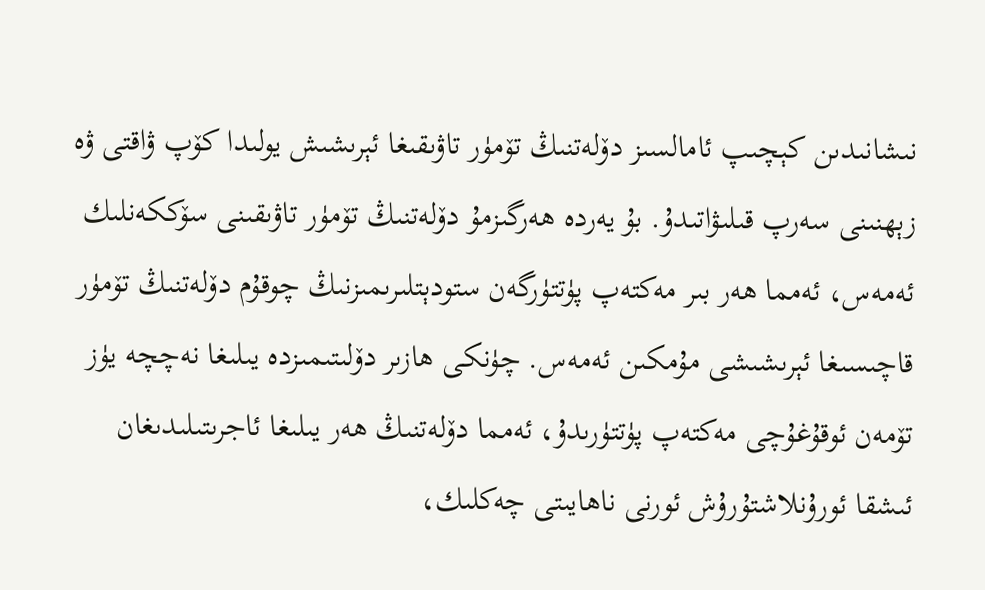نىشانىدىن كېچىپ ئامالسىز دۆلەتنىڭ تۆمۈر تاۋىقىغا ئېرىشىش يولىدا كۆپ ۋاقتى ۋە زېھنىنى سەرپ قىلىۋاتىدۇ. بۇ يەردە ھەرگىزمۇ دۆلەتنىڭ تۆمۈر تاۋىقىنى سۆككەنلىك ئەمەس، ئەمما ھەر بىر مەكتەپ پۈتتۈرگەن ستودېتلىرىمىزنىڭ چوقۇم دۆلەتنىڭ تۆمۈر قاچىسىغا ئېرىشىشى مۇمكىن ئەمەس. چۈنكى ھازىر دۆلىتىمىزدە يىلىغا نەچچە يۈز تۆمەن ئوقۇغۇچى مەكتەپ پۈتتۈرىدۇ، ئەمما دۆلەتنىڭ ھەر يىلىغا ئاجرىتىلىدىغان ئىشقا ئورۇنلاشتۇرۇش ئورنى ناھايىتى چەكلىك،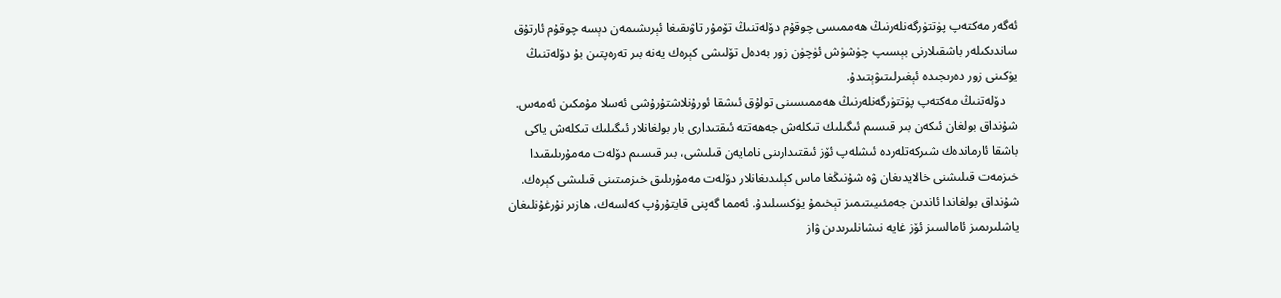ئەگەر مەكتەپ پۈتتۈرگەنلەرنىڭ ھەممىسى چوقۇم دۆلەتنىڭ تۆمۇر تاۋىقىغا ئېرىشىمەن دېسە چوقۇم ئارتۇق ساندىكىلەر باشقىلارنى بېسىپ چۈشۈش ئۈچۈن زور بەدەل تۆلىشى كېرەك يەنە بىر تەرەپتىن بۇ دۆلەتنىڭ يۈكىنى زور دەرىجىدە ئېغىرلىتىۋېتىدۇ.
    دۆلەتنىڭ مەكتەپ پۈتتۈرگەنلەرنىڭ ھەممىسىنى تولۇق ئىشقا ئورۇنلاشتۇرۇشى ئەسلا مۇمكىن ئەمەس. شۇنداق بولغان ئىكەن بىر قىسىم ئىگىلىك تىكلەش جەھەتتە ئىقتىدارى بار بولغانلار ئىگىلىك تىكلەش ياكى باشقا ئارماندەك شىركەتلەردە ئىشلەپ ئۆز ئىقتىدارىنى نامايەن قىلىشى، بىر قىسىم دۆلەت مەمۇرىلىقىدا خىزمەت قىلىشنى خالايدىغان ۋە شۇنىڭغا ماس كېلىدىغانلار دۆلەت مەمۇرىلىق خىزمىتىنى قىلىشى كېرەك. شۇنداق بولغاندا ئاندىن جەمئىيىتىمىز تېخىمۇ يۈكسىلىدۇ. ئەمما گەپنى قايتۇرۇپ كەلسەك، ھازىر نۇرغۇنلىغان ياشلىرىمىز ئامالسىز ئۆز غايە نىشانلىرىدىن ۋاز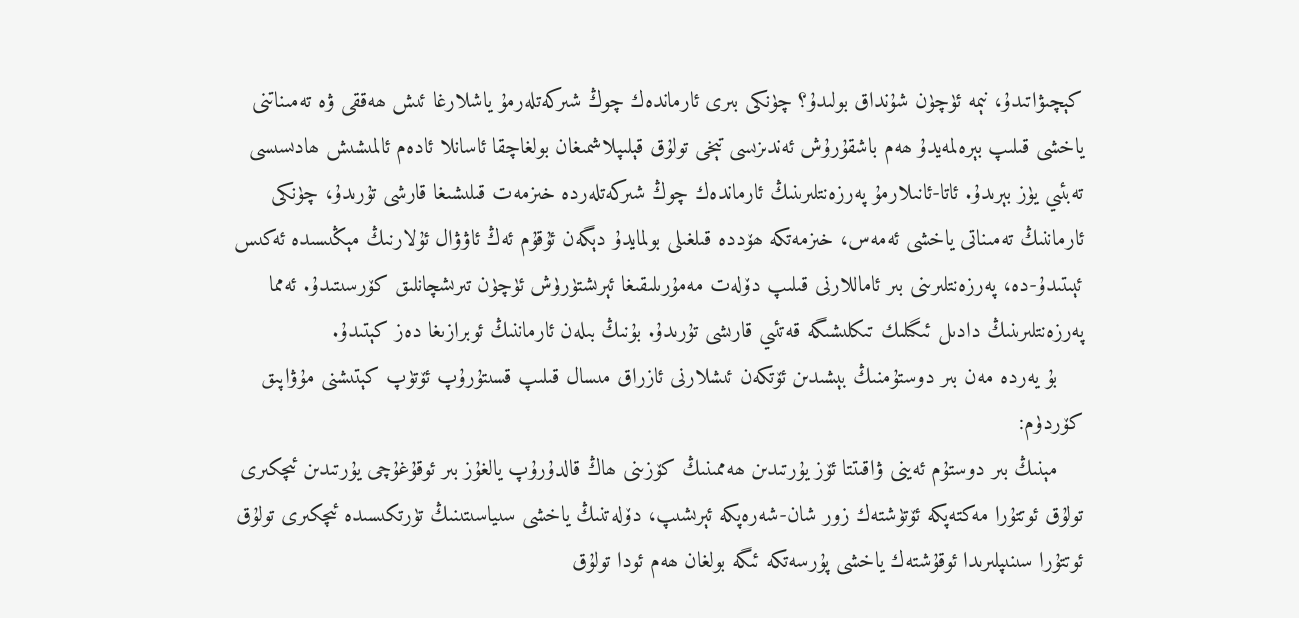كېچىۋاتىدۇ، نېمە ئۈچۈن شۇنداق بولىدۇ؟ چۈنكى بىرى ئارماندەك چوڭ شىركەتلەرمۇ ياشلارغا ئىش ھەققى ۋە تەمىناتنى ياخشى قىلىپ بېرەلمەيدۇ ھەم باشقۇرۇش ئەندىزىسى تېخى تولۇق قېلىپلاشمىغان بولغاچقا ئاسانلا ئادەم ئالمىشىش ھادىسىسى تەبئىي يۈز بېرىدۇ. ئاتا-ئانىلارمۇ پەرزەنتلىرىنىڭ ئارماندەك چوڭ شىركەتلەردە خىزمەت قىلىشىغا قارشى تۇرىدۇ، چۈنكى ئارماننىڭ تەمىناتى ياخشى ئەمەس، خىزمەتكە ھۆددە قىلغىلى بولمايدۇ دېگەن ئۇقۇم ئەڭ ئاۋۋال ئۇلارنىڭ مېڭىسىدە ئەكىس ئېىتىدۇ-دە، پەرزەنتلىرىنى بىر ئاماللارنى قىلىپ دۆلەت مەمۇرىلىقىغا ئېرىشتۈرۈش ئۈچۈن تىرىشچانلىق كۆرسىتىدۇ. ئەمما پەرزەنتلىرىنىڭ دادىل ئىگىلىك تىكلىشىگە قەتئىي قارىشى تۇرىدۇ. بۇنىڭ بىلەن ئارماننىڭ ئوبرازىغا دەز كېتىدۇ.
    بۇ يەردە مەن بىر دوستۇمنىڭ بېشىدىن ئۆتكەن ئىشلارنى ئازراق مىسال قىلىپ قسىتۇرۇپ ئۆتۈپ كېتىشنى مۇۋاپىق كۆردۈم:
    مېنىڭ بىر دوستۇم ئەينى ۋاقىتتا ئۆز يۇرتىدىن ھەممىنىڭ كۆزىنى ھاڭ قالدۇرۇپ يالغۇز بىر ئوقۇغۇچى يۇرتىدىن ئىچكىرى تولۇق ئوتتۇرا مەكتەپكە ئۆتۈشتەك زور شان-شەرەپكە ئېرىشىپ، دۆلەتنىڭ ياخشى سىياسىتىنىڭ تۈرتكىسىدە ئىچكىرى تولۇق ئوتتۇرا سىنىپلىرىدا ئوقۇشتەك ياخشى پۇرسەتكە ئىگە بولغان ھەم ئودا تولۇق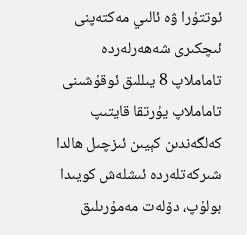ئوتتۇرا ۋە ئالىي مەكتەپنى ئىچكىرى شەھەرلەردە تاماملاپ 8 يىللىق ئوقۇشىنى تاماملاپ يۇرتقا قايتىپ كەلگەندىن كېيىن ئىزچىل ھالدا شىركەتلەردە ئىشلەش كويىدا بولۇپ، دۆلەت مەمۇرىلىق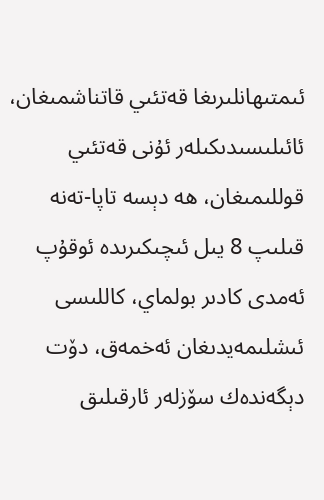ئىمتىھانلىرىغا قەتئىي قاتناشمىغان، ئائىلىسىدىكىلەر ئۇنى قەتئىي قوللىمىغان، ھە دېسە تاپا-تەنە قىلىپ 8 يىل ئىچىكىرىدە ئوقۇپ ئەمدى كادىر بولماي، كاللىسى ئىشلىمەيدىغان ئەخمەق، دۆت دېگەندەك سۆزلەر ئارقىلىق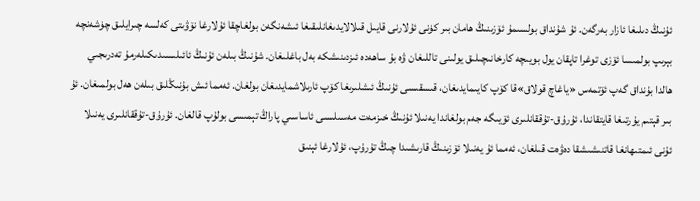ئۇنىڭ دىلىغا ئازار بەرگەن. ئۇ شۇنداق بولسىمۇ ئۆزىنىڭ ھامان بىر كۈنى ئۇلارنى قايىل قىلالايدىغانلىقىغا ئىشەنگەن بولغاچقا ئۇلارغا نۆۋىتى كەلسە چىرايلىق چۈشەنچە بېرىپ بولمىسا ئۆزى توغرا تاپقان يول بويىچە كارخانىچىلىق يولىنى تاللىغان ۋە بۇ ساھەدە ئىزدىنىشكە بەل باغلىغان. شۇنىڭ بىلەن ئۇنىڭ ئائىلىسىدىكىلەرمۇ تەدرىجىي ھالدا بۇنداق گەپ ئۆتمەس «ياغاچ قولاق»قا كۆپ كايىمايدىغان، قىسقىسى ئۇنىڭ ئىشلىرىغا كۆپ ئارىلاشمايدىغان بولغان. ئەمما ئىش بۇنىڭلىق بىلەن ھەل بولمىغان. ئۇ بىر قېتىم يۇرتىغا قايتقاندا، ئۇرۇق-تۇققانلىرى ئۆيىگە جەم بولغاندا يەنىلا ئۇنىڭ خىزمەت مەسىلىسى ئاساسىي پاراڭ تېمىسى بولۇپ قالغان. ئۇرۇق-تۇققانلىرى يەنىلا ئۇنى ئىمتىھانغا قاتنىشىشقا دەۋەت قىلغان، ئەمما ئۇ يەنىلا ئۆزىنىڭ قارىشىدا چىڭ تۇرۇپ، ئۇلارغا ئېنىق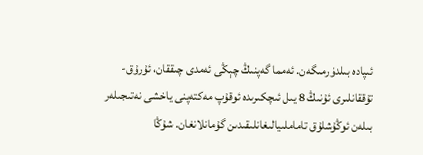ئىپادە بىلدۈرمىگەن. ئەمما گەپنىڭ چېڭى ئەمدى چىققان، ئۇرۇق-تۇققانلىرى ئۇنىڭ 8 يىل ئىچكىرىدە ئوقۇپ مەكتەپنى ياخشى نەتىجىلەر بىلەن ئوڭۇشلۇق تاماملىيالىغانلىقىدىن گۇمانلانغان. شۇڭا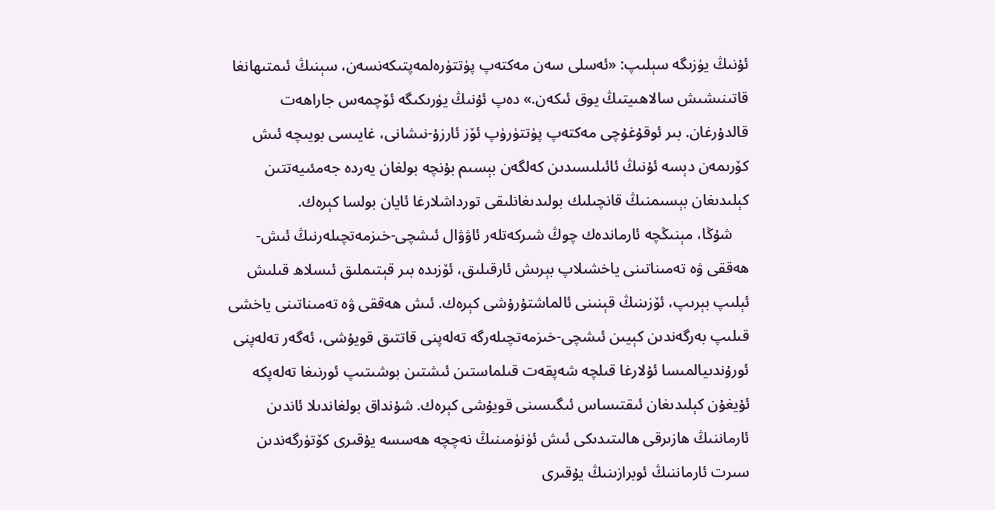ئۇنىڭ يۈزىگە سېلىپ: «ئەسلى سەن مەكتەپ پۈتتۈرەلمەپتىكەنسەن، سېنىڭ ئىمتىھانغا قاتىنىشىش سالاھىيتىڭ يوق ئىكەن.» دەپ ئۇنىڭ يۈرىكىگە ئۆچمەس جاراھەت قالدۇرغان. بىر ئوقۇغۇچى مەكتەپ پۈتتۈرۈپ ئۆز ئارزۇ-نىشانى، غايىسى بويىچە ئىش كۆرىمەن دېسە ئۇنىڭ ئائىلىسىدىن كەلگەن بېسىم بۇنچە بولغان يەردە جەمئىيەتتىن كېلىدىغان بېسىمنىڭ قانچىلىك بولىدىغانلىقى تورداشلارغا ئايان بولسا كېرەك.
    شۇڭا، مېنىڭچە ئارماندەك چوڭ شىركەتلەر ئاۋۋال ئىشچى-خىزمەتچىلەرنىڭ ئىش-ھەققى ۋە تەمىناتىنى ياخشىلاپ بېرىش ئارقىلىق، ئۆزىدە بىر قېتىملىق ئىسلاھ قىلىش ئېلىپ بېرىپ، ئۆزىنىڭ قېنىنى ئالماشتۇرۇشى كېرەك. ئىش ھەققى ۋە تەمىناتىنى ياخشى قىلىپ بەرگەندىن كېيىن ئىشچى-خىزمەتچىلەرگە تەلەپنى قاتتىق قويۇشى، ئەگەر تەلەپنى ئورۇندىيالمىسا ئۇلارغا قىلچە شەپقەت قىلماستىن ئىشتىن بوشىتىپ ئورنىغا تەلەپكە ئۇيغۇن كېلىدىغان ئىقتىساس ئىگىسىنى قويۇشى كېرەك. شۇنداق بولغاندىلا ئاندىن ئارماننىڭ ھازىرقى ھالىتىدىكى ئىش ئۈنۈمىنىڭ نەچچە ھەسسە يۇقىرى كۆتۈرگەندىن سىرت ئارماننىڭ ئوبرازىنىڭ يۇقىرى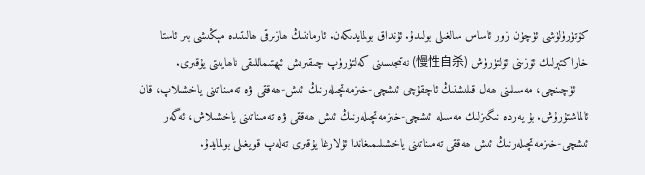كۆتۈرۈلۈشى ئۈچۈن زور ئاساس سالغىلى بولىدۇ. ئۇنداق بولمايدىكەن. ئارماننىڭ ھازىرقى ھالىتىدە مېڭىشى بىر ئاستا خاراكتېرلىك ئۆزىنى ئۆلتۈرۈش (慢性自杀) نەتىجىسىنى كەلتۈرۈپ چىقىرىش ئېھتىماللىقى ناھايىتى يۇقىرى.
    ئۈچىنچى، مەسىلىنى ھەل قىلىشنىڭ ئاچقۇچى ئىشچى-خىزمەتچىلەرنىڭ ئىش-ھەققى ۋە تەمىناتىنى ياخشىلاپ، قان ئالماشتۇرۇش. بۇ يەردە نىگىزلىك مەسىلە ئىشچى-خىزمەتچىلەرنىڭ ئىش ھەققى ۋە تەمىناتىنى ياخشىلاش، ئەگەر ئىشچى-خىزمەتچىلەرنىڭ ئىش ھەققى تەمىناتىنى ياخشىلىمىغاندا ئۇلارغا يۇقىرى تەلەپ قويغىلى بولمايدۇ.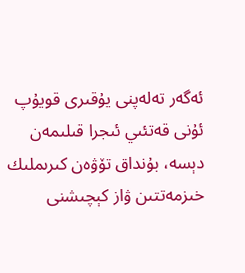ئەگەر تەلەپنى يۇقىرى قويۇپ ئۇنى قەتئىي ئىجرا قىلىمەن دېسە، بۇنداق تۆۋەن كىرىملىك خىزمەتتىن ۋاز كېچىشنى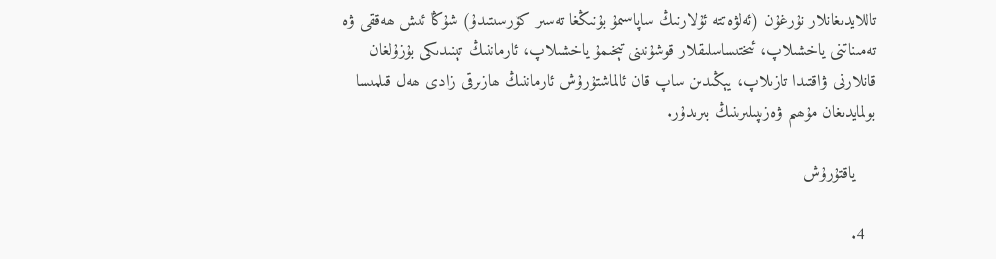تاللايدىغانلار نۇرغۇن (ئەلۋەتتە ئۇلارنىڭ ساپاسىمۇ بۇنىڭغا تەسىر كۆرسىتىدۇ) شۇڭا ئىش ھەققى ۋە تەمىناتنى ياخشىلاپ، ئىختىساسلىقلار قوشۇنىنى تېخىمۇ ياخشىلاپ، ئارماننىڭ تېنىدىكى بۇزۇلغان قانلارنى ۋاقتىدا تازىلاپ، يېڭىدىن ساپ قان ئالماشتۇرۇش ئارماننىڭ ھازىرقى زادى ھەل قىلمىسا بولمايدىغان مۇھىم ۋەزىپىلىرىنىڭ بىرىدۇر.

    ياقتۇرۇش

  4.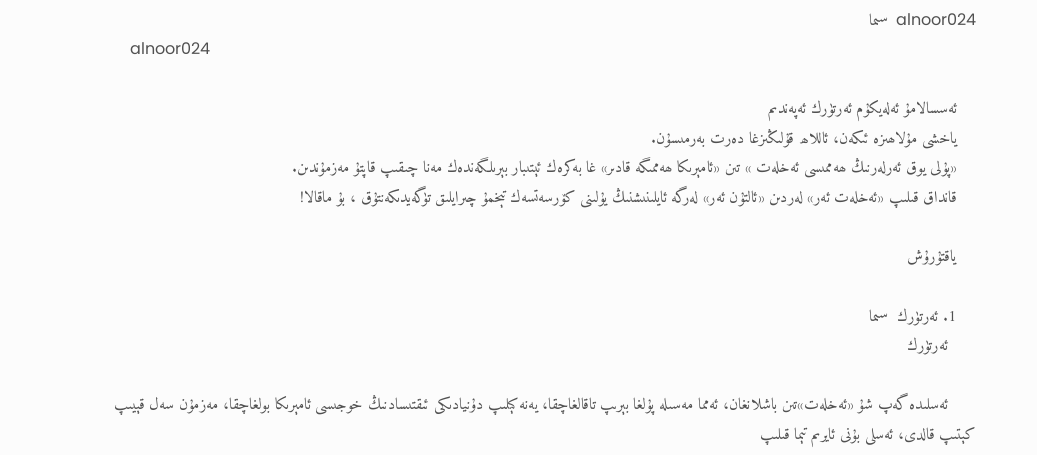alnoor024  سىما
    alnoor024

    ئەسسالامۇ ئەلەيكۇم ئەرتۈرك ئەپەندىم
    ياخشى مۇلاھىزە ئىكەن، ئاللاھ قۇلىڭىزغا دەرت بەرمىسۇن.
    «پۇلى يوق ئەرلەرنىڭ ھەممىسى ئەخلەت » تىن «ئامېرىكا ھەممىگە قادىر» غا بەكرەك ئېتىبار بېرىلگەندەك مەنا چىقىپ قاپتۇ مەزمۇندىن.
    قانداق قىلىپ «ئەخلەت ئەر» لەردىن «ئالتۇن ئەر» لەرگە ئايلىنىشنىڭ يۇلىنى كۆرسەتسەك تېخمۇ چىرايلىق تۈگەيدىكەنتۇق ، بۇ ماقالا!

    ياقتۇرۇش

    1. ئەرتۈرك  سىما
      ئەرتۈرك

      ئەسلىدە گەپ شۇ «ئەخلەت»تىن باشلانغان، ئەمما مەسىلە پۇلغا بېرىپ تاقالغاچقا، يەنە كېلىپ دۇنيادىكى ئىقتىسادنىڭ خوجىسى ئامېرىكا بولغاچقا، مەزمۇن سەل قېيىپ كېتىپ قالدى، ئەسلى بۇنى ئايرىم تېما قىلىپ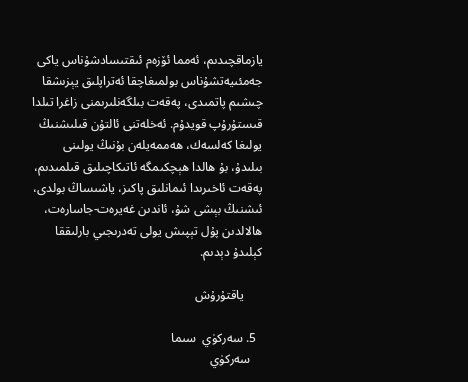يازماقچىدىم، ئەمما ئۆزەم ئىقتىسادشۇناس ياكى جەمئىيەتشۇناس بولمىغاچقا ئەتراپلىق يېزىشقا چىشىم پاتمىدى، پەقەت بىلگەنلىرىمنى زاغرا تىلدا قىستۇرۇپ قويدۇم. ئەخلەتنى ئالتۇن قىلىشنىڭ يولىغا كەلسەك، ھەممەيلەن بۇنىڭ يولىنى بىلىدۇ، بۇ ھالدا ھېچكىمگە ئاتىكاچىلىق قىلمىدىم، پەقەت ئاخىرىدا ئىمانلىق پاكىز، ياشىساڭ بولدى، ئىشنىڭ بېشى شۇ، ئاندىن غەيرەت-جاسارەت، ھالالدىن پۇل تېپىش يولى تەدرىجىي بارلىققا كېلىدۇ دېدىم.

      ياقتۇرۇش

  5. سەركۈي  سىما
    سەركۈي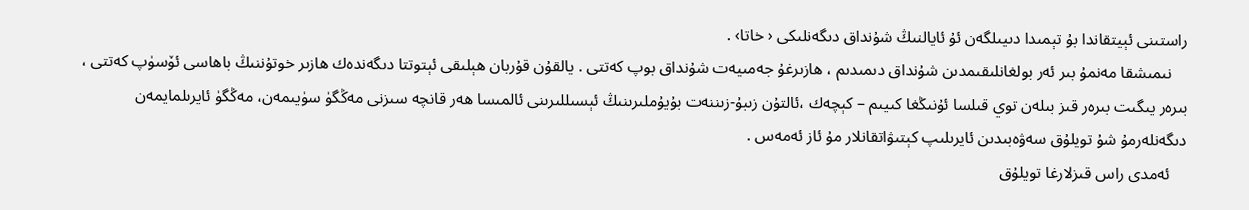راستىنى ئېيتقاندا بۇ تېمىدا دىيىلگەن ئۇ ئايالنىڭ شۇنداق دىگەنلىكى ‹ خاتا› .
    نىمىشقا مەنمۇ بىر ئەر بولغانلىقىمدىن شۇنداق دىمىدىم ، ھازىرغۇ جەمىيەت شۇنداق بوپ كەتتى . يالقۇن قۇربان ھېلىقى ئېتوتتا دىگەندەك ھازىر خوتۇننىڭ باھاسى ئۆسۈپ كەتتى ، بىرەر يىگىت بىرەر قىز بىلەن توي قىلسا ئۇنىڭغا كىيىم – كېچەك ،ئالتۇن زىبۇ-زىننەت بۇيۇملىرىنىڭ ئېسىللىرىنى ئالمىسا ھەر قانچە سىزنى مەڭگۈ سۈيىمەن، مەڭگۈ ئايرىلمايمەن دىگەنلەرمۇ شۇ تويلۇق سەۋەبىدىن ئايرىلىپ كېتىۋاتقانلار مۇ ئاز ئەمەس .
    ئەمدى راس قىزلارغا تويلۇق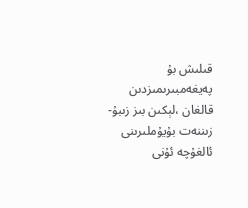قىلىش بۇ پەيغەمبىرىمىزدىن قالغان ،لېكىن بىز زىبۇ-زىننەت بۇيۇملىرىنى ئالغۇچە ئۇنى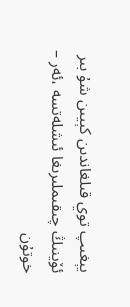يېغىپ توي قىلغاندىن كېيىن شۇ بىر ئۆينىڭ چىقىملىرىغا ئىشلەتسە ،ئەر – خوتۇن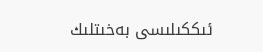ئىككىلىسى بەخىتلىك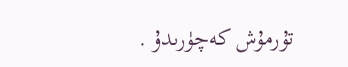تۇرمۇش كەچۈرىدۇ .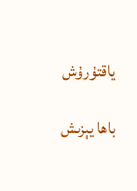ياقتۇرۇش

باھا يېزىش